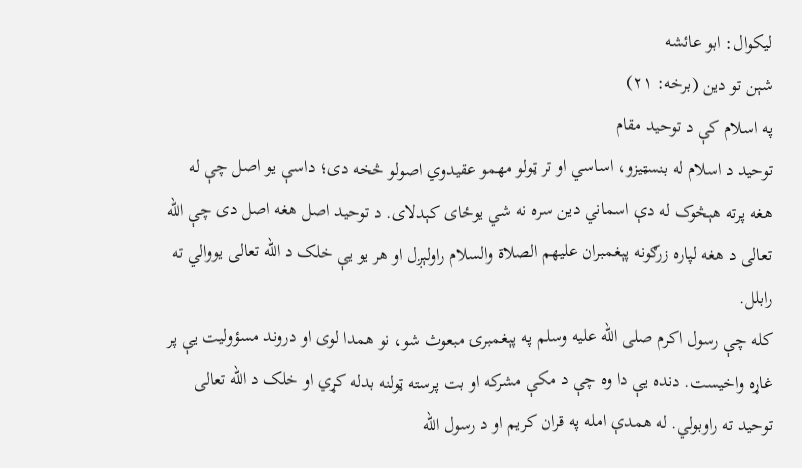لیکوال: ابو عائشه
شېن تو دین (برخه: ۲۱)
په اسلام کې د توحید مقام
توحید د اسلام له بنسټیزو، اساسي او تر ټولو مهمو عقیدوي اصولو څخه دی؛ داسې یو اصل چې له هغه پرته هېڅوک له دې اسماني دین سره نه شي يوځای کېدلای. د توحید اصل هغه اصل دی چې الله تعالی د هغه لپاره زرګونه پېغمبران علیهم الصلاة والسلام راولېږل او هر یو یې خلک د الله تعالی یووالي ته رابلل.
کله چې رسول اکرم صلی الله علیه وسلم په پېغمبرۍ مبعوث شو، نو همدا لوی او دروند مسؤوليت یې پر غاړه واخیست. دنده یې دا وه چې د مکې مشرکه او بت پرسته ټولنه بدله کړي او خلک د الله تعالی توحید ته راوبولي. له همدې امله په قران کریم او د رسول الله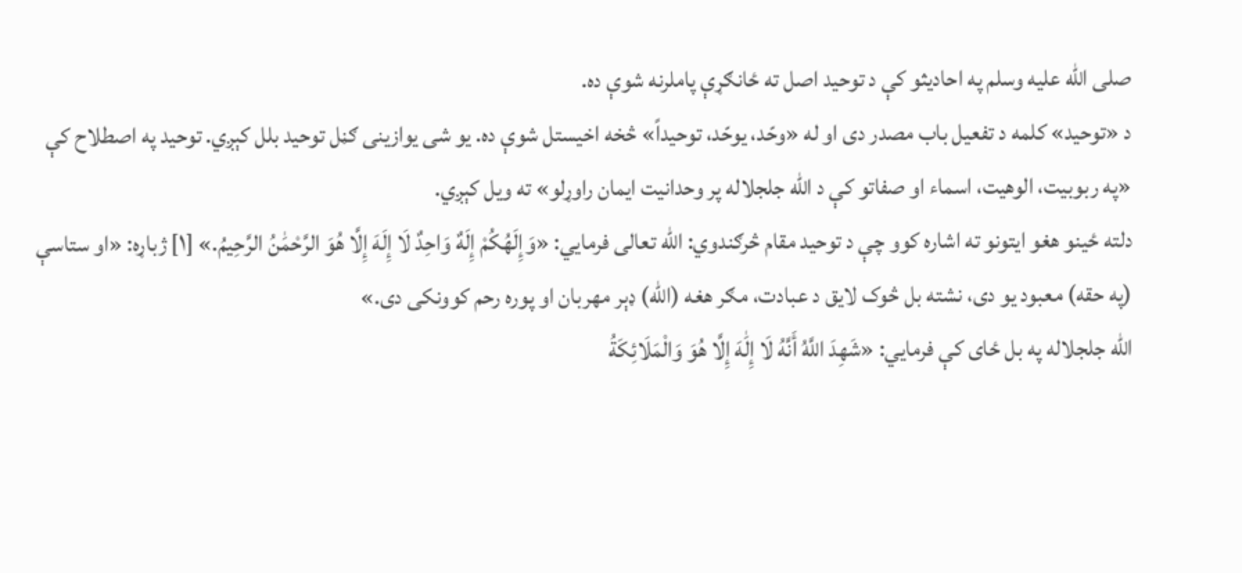صلی الله علیه وسلم په احادیثو کې د توحید اصل ته ځانګړې پاملرنه شوې ده.
د «توحید» کلمه د تفعیل باب مصدر دی او له «وحّد، یوحّد، توحیداً» څخه اخیستل شوې ده. یو شی یوازینی ګڼل توحید بلل کېږي. توحید په اصطلاح کې «په ربوبیت، الوهیت، اسماء او صفاتو کې د الله جلجلاله پر وحدانیت ایمان راوړلو» ته ویل کېږي.
دلته ځینو هغو ایتونو ته اشاره کوو چې د توحید مقام څرګندوي: الله تعالی فرمایي: «وَإِلَهُكُمْ إِلَهٌ وَاحِدٌ لَا إِلَهَ إِلَّا هُوَ الرَّحْمَٰنُ الرَّحِيمُ.» [۱] ژباړه: «او ستاسې (په حقه) معبود یو دی، نشته بل څوک لايق د عبادت، مګر هغه (الله) ډېر مهربان او پوره رحم کوونکی دی.»
الله جلجلاله په بل ځای کې فرمایي: «شَهِدَ اللَّهُ أَنَّهُ لَا إِلَٰهَ إِلَّا هُوَ وَالْمَلَائِكَةُ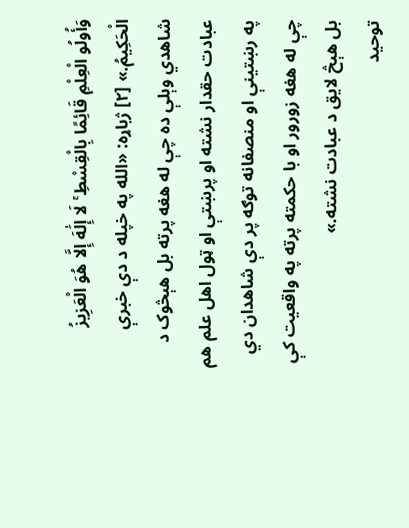وَأُولُو الْعِلْمِ قَائِمًا بِالْقِسْطِ ۚ لَا إِلَٰهَ إِلَّا هُوَ الْعَزِيزُ الْحَكِيمُ.» [۲] ژباړه: «الله په خپله د دې خبرې شاهدي وېلې ده چې له هغه پرته بل هېڅوک د عبادت حقدار نشته او پرښتې او ټول اهل علم هم په رښتينې او منصفانه توګه پر دې شاهدان دي چې له هغه زورور او با حكمته پرته په واقعيت كې بل هېڅ لایق د عبادت نشته.»
توحید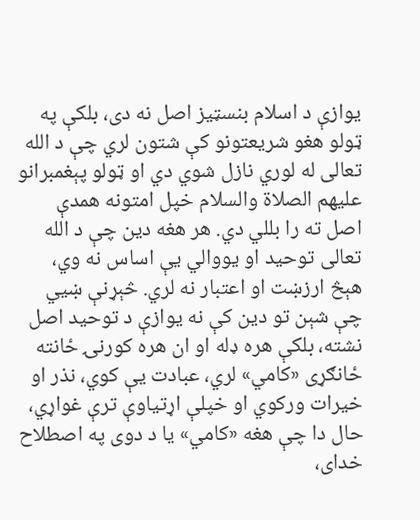یوازې د اسلام بنسټیز اصل نه دی، بلکې په ټولو هغو شریعتونو کې شتون لري چې د الله تعالی له لوري نازل شوي دي او ټولو پېغمبرانو علیهم الصلاة والسلام خپل امتونه همدې اصل ته را بللي دي. هر هغه دین چې د الله تعالی توحید او یووالي یې اساس نه وي، هېڅ ارزښت او اعتبار نه لري. څېړنې ښيي چې شېن تو دین کې نه یوازې د توحید اصل نشته، بلکې هره ډله او ان هره کورنۍ ځانته ځانګړی «کامي» لري، عبادت یې کوي، نذر او خیرات ورکوي او خپلې اړتیاوې ترې غواړي، حال دا چې هغه «کامي» یا د دوی په اصطلاح خدای،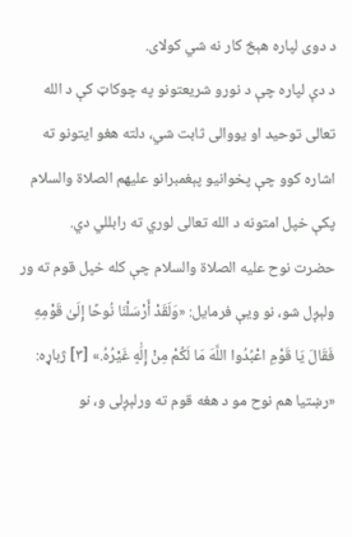د دوی لپاره هېڅ کار نه شي کولای.
د دې لپاره چې د نورو شریعتونو په چوکاټ کې د الله تعالی توحید او یووالی ثابت شي، دلته هغو ایتونو ته اشاره کوو چې پخوانیو پېغمبرانو علیهم الصلاة والسلام پکې خپل امتونه د الله تعالی لوري ته رابللي دي.
حضرت نوح علیه الصلاة والسلام چې کله خپل قوم ته ور ولېږل شو، نو ویې فرمایل: «وَلَقَدْ أَرْسَلْنَا نُوحًا إِلَىٰ قَوْمِهِ فَقَالَ يَا قَوْمِ اعْبُدُوا اللَّهَ مَا لَكُمْ مِنْ إِلَٰهٍ غَيْرُهُ.» [۳] ژباړه: «رښتيا هم نوح مو د هغه قوم ته ورلېږلى و، نو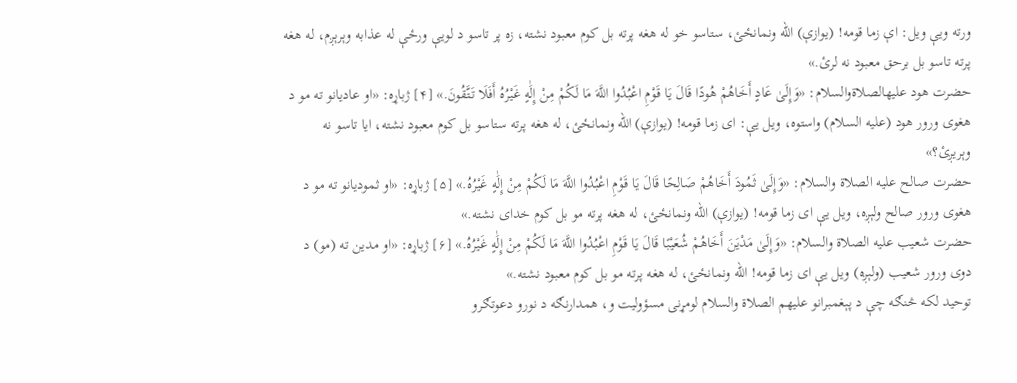ورته ويې ويل: اې زما قومه! (يوازې) الله ونمانځئ، ستاسو خو له هغه پرته بل كوم معبود نشته، زه پر تاسو د لويې ورځې له عذابه وېرېږم، له هغه پرته تاسو بل برحق معبود نه لرئ.»
حضرت هود علیهالصلاةوالسلام: «وَإِلَىٰ عَادٍ أَخَاهُمْ هُودًا قَالَ يَا قَوْمِ اعْبُدُوا اللَّهَ مَا لَكُمْ مِنْ إِلَٰهٍ غَيْرُهُ أَفَلَا تَتَّقُونَ.» [۴] ژباړه: «او عاديانو ته مو د هغوى ورور هود (علیه السلام) واستوه، ويل يې: ای زما قومه! (يوازې) الله ونمانځئ، له هغه پرته ستاسو بل كوم معبود نشته، ايا تاسو نه وېريږئ؟»
حضرت صالح علیه الصلاة والسلام: «وَإِلَىٰ ثَمُودَ أَخَاهُمْ صَالِحًا قَالَ يَا قَوْمِ اعْبُدُوا اللَّهَ مَا لَكُمْ مِنْ إِلَٰهٍ غَيْرُهُ.» [۵] ژباړه: «او ثموديانو ته مو د هغوى ورور صالح ولېږه، ويل يې اى زما قومه! (يوازې) الله ونمانځئ، له هغه پرته مو بل كوم خداى نشته.»
حضرت شعیب علیه الصلاة والسلام: «وَإِلَىٰ مَدْيَنَ أَخَاهُمْ شُعَيْبًا قَالَ يَا قَوْمِ اعْبُدُوا اللَّهَ مَا لَكُمْ مِنْ إِلَٰهٍ غَيْرُهُ.» [۶] ژباړه: «او مدين ته (مو) د دوى ورور شعيب (ولېږه) ويل يې ای زما قومه! الله ونمانځئ، له هغه پرته مو بل كوم معبود نشته.»
توحید لکه څنګه چې د پېغمبرانو علیهم الصلاة والسلام لومړنی مسؤوليت و، همدارنګه د نورو دعوتګرو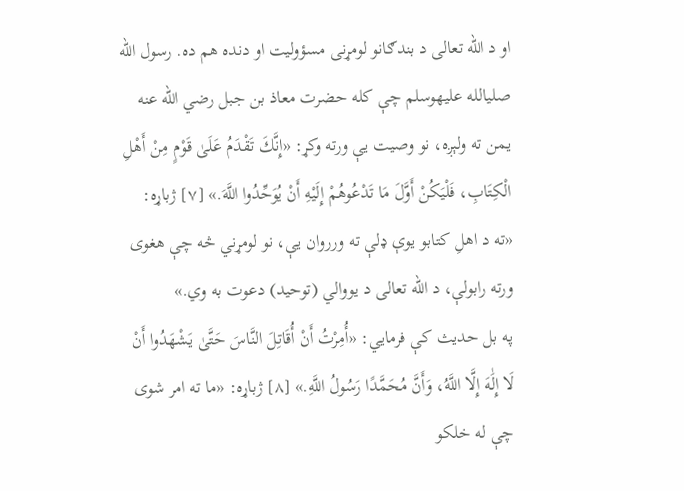او د الله تعالی د بندګانو لومړنی مسؤولیت او دنده هم ده. رسول الله صلیالله علیهوسلم چې کله حضرت معاذ بن جبل رضي الله عنه یمن ته ولېږه، نو وصیت یې ورته وکړ: «إِنَّكَ تَقْدَمُ عَلَىٰ قَوْمٍ مِنْ أَهْلِ الْكِتَابِ، فَلْيَكُنْ أَوَّلَ مَا تَدْعُوهُمْ إِلَيْهِ أَنْ يُوَحِّدُوا اللَّهَ.» [۷] ژباړه: «ته د اهلِ کتابو یوې ډلې ته ورروان یې، نو لومړني څه چې هغوی ورته رابولې، د الله تعالی د یووالي (توحید) دعوت به وي.»
په بل حدیث کې فرمایي: «أُمِرْتُ أَنْ أُقَاتِلَ النَّاسَ حَتَّىٰ يَشْهَدُوا أَنْ لَا إِلَٰهَ إِلَّا اللَّهُ، وَأَنَّ مُحَمَّدًا رَسُولُ اللَّهِ.» [۸] ژباړه: «ما ته امر شوی چې له خلکو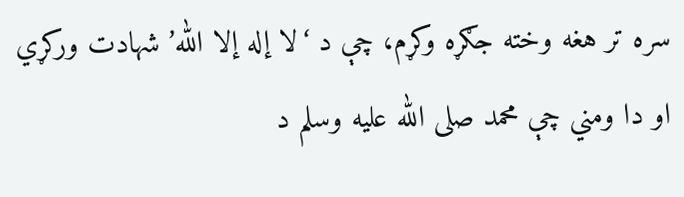سره تر هغه وخته جګړه وکړم، چې د ‘لا إله إلا الله’ شهادت ورکړي او دا ومني چې محمد صلی الله علیه وسلم د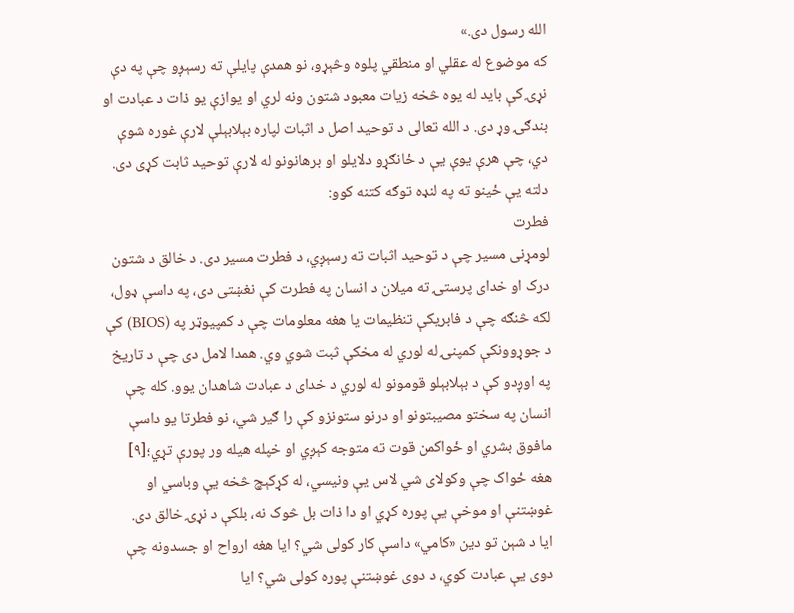الله رسول دی.»
که موضوع له عقلي او منطقي پلوه وڅېړو، نو همدې پایلې ته رسېږو چې په دې نړۍ کې باید له یوه څخه زیات معبود شتون ونه لري او یوازې یو ذات د عبادت او بندګۍ وړ دی. د الله تعالی د توحید اصل د اثبات لپاره بېلابېلې لارې غوره شوې دي، چې هرې یوې یې د ځانګړو دلایلو او برهانونو له لارې توحید ثابت کړی دی. دلته یې ځینو ته په لنډه توګه کتنه کوو:
فطرت
لومړنی مسیر چې د توحید اثبات ته رسېږي، د فطرت مسیر دی. د خالق د شتون درک او خدای پرستۍ ته میلان د انسان په فطرت کې نغښتی دی، په داسې ډول، لکه څنګه چې د فابریکې تنظیمات یا هغه معلومات چې د کمپیوټر په (BIOS) کې د جوړوونکې کمپنۍ له لوري له مخکې ثبت شوي وي. همدا لامل دی چې د تاریخ په اوږدو کې د بېلابېلو قومونو له لوري د خدای د عبادت شاهدان یوو. کله چې انسان په سختو مصیبتونو او درنو ستونزو کې را ګير شي، نو فطرتا یو داسې مافوق بشري او ځواکمن قوت ته متوجه کېږي او خپله هیله ور پورې تړي؛[۹] هغه ځواک چې وکولای شي لاس یې ونیسي، له کړکېچ څخه یې وباسي او غوښتنې او موخې یې پوره کړي او دا ذات بل څوک نه، بلکې د نړۍ خالق دی.
ایا د شېن تو دین «کامي» داسې کار کولی شي؟ ایا هغه ارواح او جسدونه چې دوی یې عبادت کوي، د دوی غوښتنې پوره کولی شي؟ ایا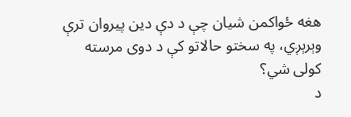هغه ځواکمن شیان چې د دې دین پیروان ترې وېرېږي، په سختو حالاتو کې د دوی مرسته کولی شي؟
د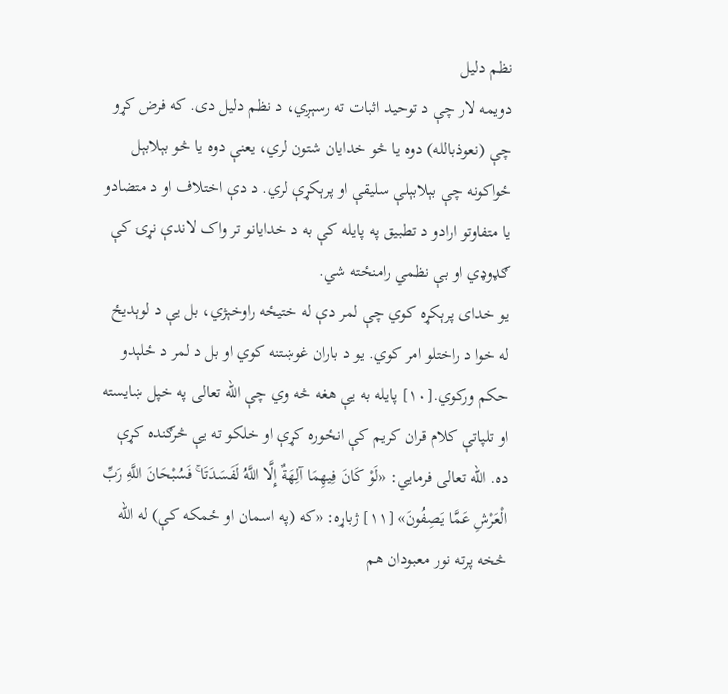نظم دليل
دويمه لار چې د توحید اثبات ته رسېږي، د نظم دليل دی. که فرض کړو چې (نعوذبالله) دوه یا څو خدایان شتون لري، یعنې دوه یا څو بېلابېل ځواکونه چې بېلابېلې سلیقې او پرېکړې لري. د دې اختلاف او د متضادو یا متفاوتو ارادو د تطبیق په پایله کې به د خدایانو تر واک لاندې نړۍ کې ګډوډي او بې نظمي رامنځته شي.
یو خدای پرېکړه کوي چې لمر دې له ختیځه راوخېژي، بل یې د لوېدیځ له خوا د راختلو امر کوي. یو د باران غوښتنه کوي او بل د لمر د ځلېدو حکم ورکوي.[۱۰] پایله به یې هغه څه وي چې الله تعالی په خپل ښایسته او تلپاتې کلام قران کریم کې انځوره کړې او خلکو ته یې څرګنده کړې ده. الله تعالی فرمایي: «لَوْ كَانَ فِيهِمَا آلِهَةٌ إِلَّا اللَّهُ لَفَسَدَتَا ۚ فَسُبْحَانَ اللَّهِ رَبِّ الْعَرْشِ عَمَّا يَصِفُونَ» [۱۱] ژباړه: «كه (په اسمان او ځمكه كې) له الله څخه پرته نور معبودان هم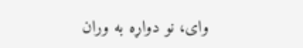واى، نو دواړه به وران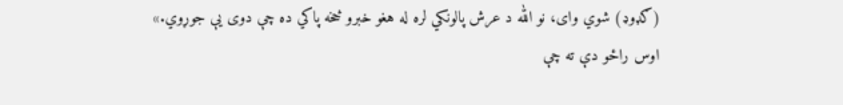(ګډوډ) شوي واى، نو الله د عرش پالونكي لره له هغو خبرو څخه پاكي ده چې دوى يې جوړوي.»
اوس راځو دې ته چې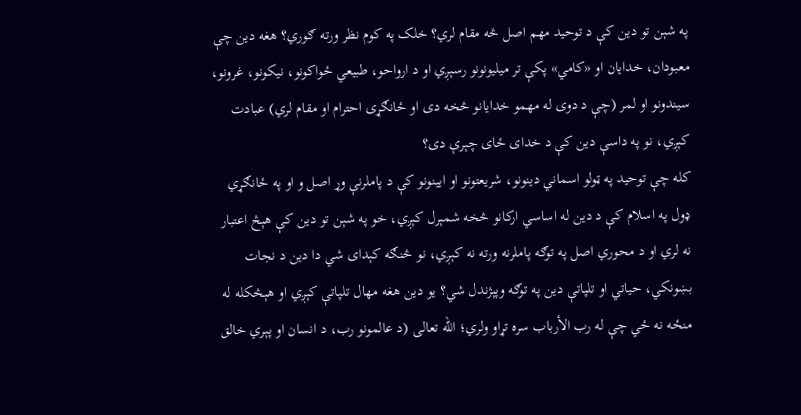په شېن تو دین کې د توحید مهم اصل څه مقام لري؟ خلک په کوم نظر ورته ګوري؟ هغه دین چې معبودان، خدایان او «کامي» پکې تر میلیونونو رسېږي او د ارواحو، طبیعي ځواکونو، نیکونو، غرونو، سیندونو او لمر (چې د دوی له مهمو خدایانو څخه دی او ځانګړی احترام او مقام لري) عبادت کېږي، نو په داسې دین کې د خدای ځای چېرې دی؟
کله چې توحید په ټولو اسماني دینونو، شريعتونو او ایینونو کې د پاملرنې وړ اصل و او په ځانګړي ډول په اسلام کې د دین له اساسي ارکانو څخه شمېرل کېږي، خو په شېن تو دین کې هېڅ اعتبار نه لري او د محوري اصل په توګه پاملرنه ورته نه کېږي، نو څنګه کېدای شي دا دین د نجات بښونکي، حیاتي او تلپاتې دین په توګه وپېژندل شي؟ یو دین هغه مهال تلپاتې کېږي او هېڅکله له منځه نه ځي چې له رب الأرباب سره تړاو ولري؛ الله تعالی (د عالمونو رب، د انسان او پېري خالق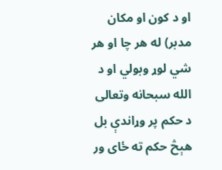او د کون او مکان مدبر) له هر چا او هر شي لوړ وبولي او د الله سبحانه وتعالی د حکم پر وړاندې بل هېڅ حکم ته ځای ور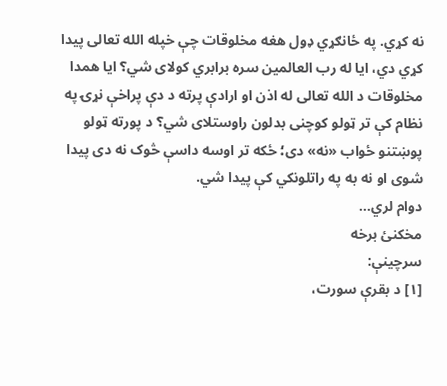نه کړي. په ځانګړي ډول هغه مخلوقات چې خپله الله تعالی پیدا کړي دي، ایا له رب العالمین سره برابري کولای شي؟ ایا همدا مخلوقات د الله تعالی له اذن او ارادې پرته د دې پراخې نړۍ په نظام کې تر ټولو کوچنی بدلون راوستلای شي؟ د پورته ټولو پوښتنو ځواب «نه» دی؛ ځکه تر اوسه داسې څوک نه دی پیدا شوی او نه به په راتلونکي کې پيدا شي.
دوام لري…
مخکنئ برخه
سرچینې:
[۱] د بقرې سورت،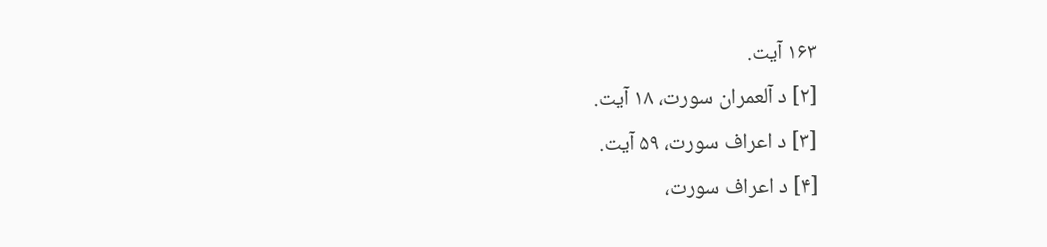۱۶۳ آیت.
[۲] د آلعمران سورت، ۱۸ آیت.
[۳] د اعراف سورت، ۵۹ آیت.
[۴] د اعراف سورت،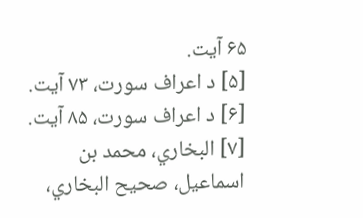۶۵ آیت.
[۵] د اعراف سورت، ۷۳ آیت.
[۶] د اعراف سورت، ۸۵ آیت.
[۷] البخاري، محمد بن اسماعیل، صحیح البخاري،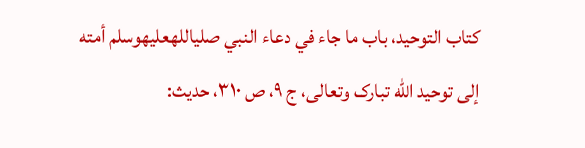کتاب التوحید، باب ما جاء في دعاء النبي صلیاللهعلیهوسلم أمته إلی توحید الله تبارک وتعالی، ج ۹، ص ۳۱۰، حدیث: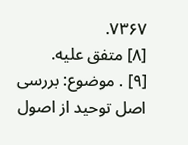۷۳۶۷.
[۸] متفق علیه.
[۹] . موضوع: بررسی اصل توحید از اصول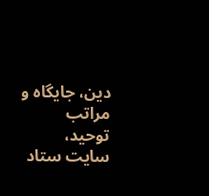دین، جایگاه و مراتب توحید، سایت ستاد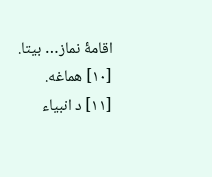اقامۀ نماز… بیتا.
[۱۰] هماغه.
[۱۱] د انبیاء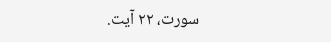سورت، ۲۲ آیت.